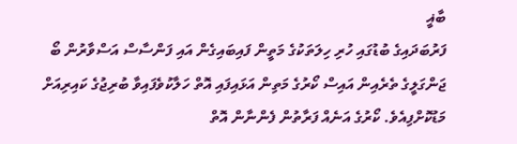ބާޣީ
ފަރުބަދައިގެ ބުޑުގައި ހުރި ހިލަތަކުގެ މަތީން ފައިބައިގެން އައި ފަންސާސް އަސްވާރުން ބޯ ޖަންގަލީގެ ތެރެއިން އައިސް ކޯރުގެ މަތިން އަޅައިފައި އޮތް ހަލާކުވެފައިވާ ބުރިޖުގެ ކައިރިއަށް މަޑުކޮށްފިއެވެ. ކޯރުގެ އަނެއް ފަރާތުން ފެންނާން އޮތް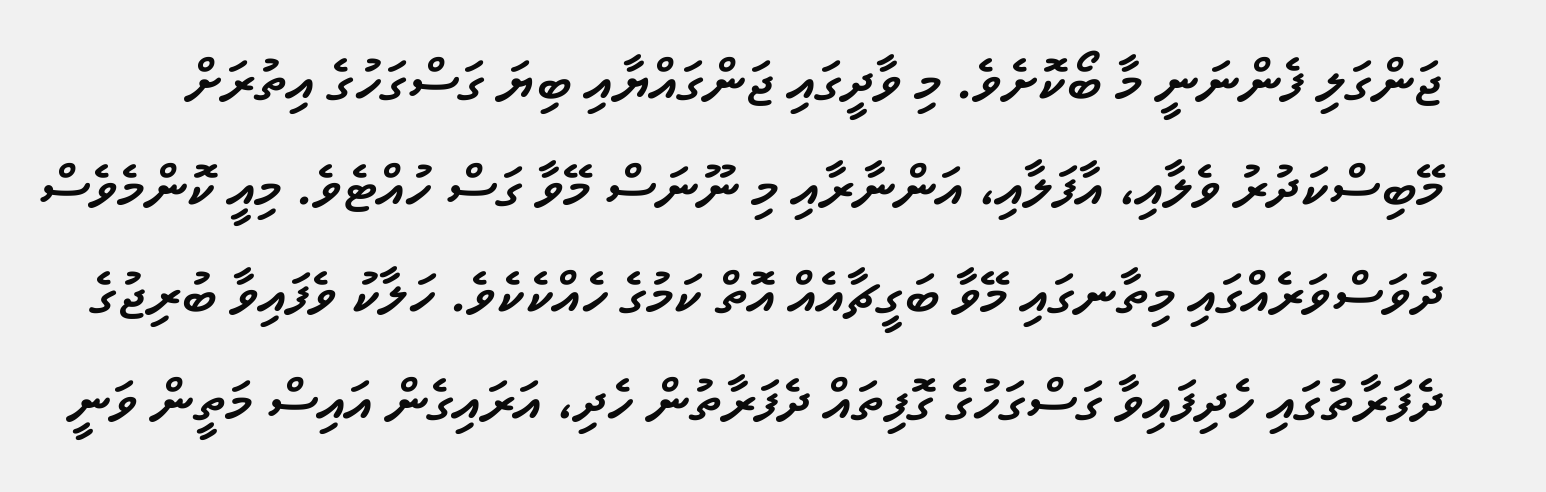ޖަންގަލި ފެންނަނީ މާ ބޯކޮށެވެ. މި ވާދީގައި ޖަންގައްޔާއި ބިޔަ ގަސްގަހުގެ އިތުރަށް މޭބިސްކަދުރު ވެލާއި، އާފަލާއި، އަންނާރާއި މި ނޫނަސް މޭވާ ގަސް ހުއްޓެވެ. މިއީ ކޮންމެވެސް ދުވަސްވަރެއްގައި މިތާނގައި މޭވާ ބަގީޗާއެއް އޮތް ކަމުގެ ހެއްކެކެވެ. ހަލާކު ވެފައިވާ ބުރިޖުގެ ދެފަރާތުގައި ހެދިފައިވާ ގަސްގަހުގެ ގޮފިތައް ދެފަރާތުން ހެދި، އަރައިގެން އައިސް މަތީން ވަނީ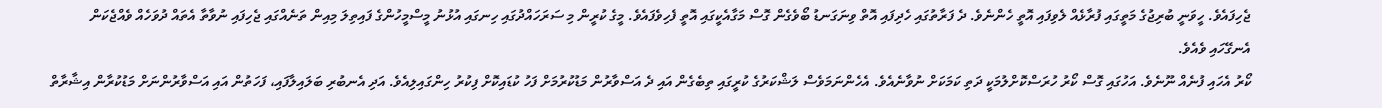ޖެހިފައެވެ. ހީވަނީ ބުރިޖުގެ މަތީގައި ފުރާޅެއް ލެވިފައި އޮތީ ހެންނެވެ. ދެ ފަރާތުގައި ހެދިފައި އޮތް ވިނަގަނޑު ބޯވެގެން ގޮސް މަގާއެކީގައި އޮތީ ފެހިވެފައެވެ. މީގެ ކުރީން މި ސަރަހައްދުގައި ހިނގައި އުޅުނު މީސްމީހުންގެ ފައިތިލަ މިއިން ތަނެއްގައި ޖެހިފައި ނުވާތާ އެތައް ދުވަހެއް ވެއްޖެކަން އެނގޭހައި ވެއެވެ.
ކޯރު އެހައި ފުނެއް ނޫނެވެ. އަހުގައި ގޮސް ކޯރު ހުރަސްކޮށްލުމަކީ ދަތި ކަމަކަށް ނުވާނެއެވެ. އެހެންނަމަވެސް ލަޝްކަރުގެ ކުރީގައި ތިބެގެން އައި ދެ އަސްވާރުން މަޑުކުރުމަށް ފަހު ކުޑައިކޮށް ފިކުރު ހިންގައިލިއެވެ. އަދި އެނބުރި ބަލައިލާފައި، ފަހަތުން އައި އަސްވާރުންނަށް މަޑުކުރާން އިޝާރާތް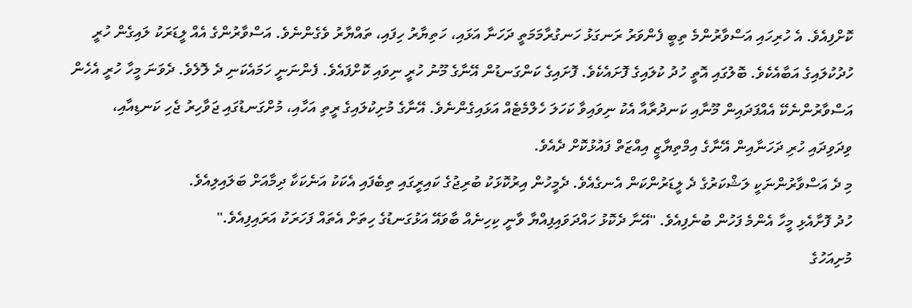ކޮށްފިއެވެ. އެ ހުރިހައި އަސްވާރުންމެ ތިބީ ފެންވަރު ރަނގަޅު ހަނގުރާމަމަތީ ދަހަނާ އަޅައި، ހަތިޔާރު ހިފައި، ތައްޔާރު ވެގެންނެވެ. އަސްވާރުންގެ އެއް ލީޑަރަކު ލައިގެން ހުރީ ހުދުކުލައިގެ އަބާއެކެވެ. ބޮލުގައި އޮތީ ހުދު ކުލައިގެ ފޮށައެކެވެ. ފޮށައިގެ ކަންގަނޑުން އޭނާގެ މޫނު ހުރީ ނިވައި ކޮށްފައެވެ. ފެންނަނީ ހަމައެކަނި ދެ ލޮލެވެ. ދެވަނަ މީހާ ހުރީ އެހެން އަސްވާރުންނެކޭ އެއްފަދައިން މޫނާއި ކަނދުރާއާ އެކު ނިވައިވާ ކަހަލަ ހެލްމެޓެއް އަޅައިގެންނެވެ. އޭނާގެ މުށިކުލައިގެ ރީތި އަހާއި، މުށްގަނޑުގައި ޖަވާހިރު ޖެހި ކަނޑިއާއި، ވިދަވިދައި ހުރި ދަހަނާއިން އޭނާގެ އިމްތިޔާޒީ އިއްޒަތް ފައުޅުކޮށް ދެއެވެ.
މި ދެ އަސްވާރުންނަކީ ލަޝްކަރުގެ ދެ ލީޑަރުންކަން އެނގެއެވެ. ދެމީހުން އިރުކޮޅަކު ބުރިޖުގެ ކައިރީގައި ތިބެފައި އެކަކު އަނެކަކާ ދިމާއަށް ބަލައިލިއެވެ.
ހުދު ފޮށާއެޅި މީހާ އެންމެ ފަހުން ބުނެފިއެވެ. "އޭނާ ދެކޮޅު ހައްދަވައިފިއްޔާ ވާނީ ކިހިނެއް ބާވައޭ އަޅުގަނޑުގެ ހިތަށް އެތައް ފަހަރަކު އަރައިފިއެވެ."
މުށިއަހުގެ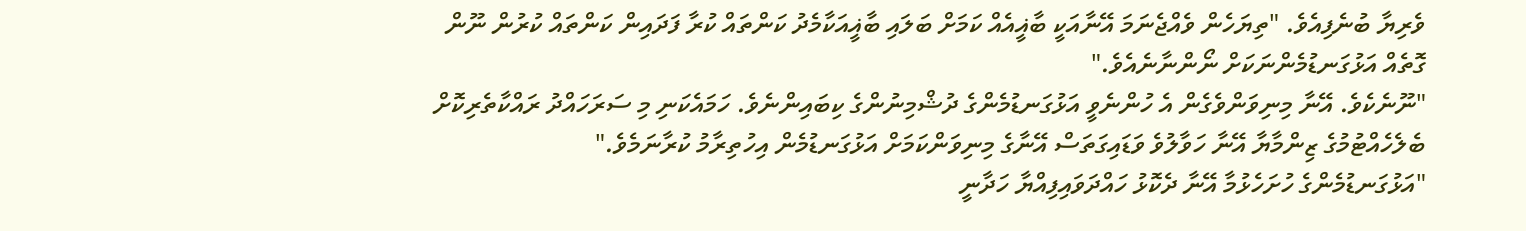ވެރިޔާ ބުނެފިއެވެ. "ތިޔަހެން ވެއްޖެނަމަ އޭނާއަކީ ބާޣީއެއް ކަމަށް ބަލައި ބާޣީއަކާމެދު ކަންތައް ކުރާ ފަދައިން ކަންތައް ކުރުން ނޫން ގޮތެއް އަޅުގަނޑުމެންނަކަށް ނޯންނާނެއެވެ."
"ނޫނެކެވެ. އޭނާ މިނިވަންވެގެން އެ ހުންނެވީ އަޅުގަނޑުމެންގެ ދުޝްމިނުންގެ ކިބައިންނެވެ. ހަމައެކަނި މި ސަރަހައްދު ރައްކާތެރިކޮށް ބެލެހެއްޓުމުގެ ޒިންމާޔާ އޭނާ ހަވާލުވެ ވަޑައިގަތަސް އޭނާގެ މިނިވަންކަމަށް އަޅުގަނޑުމެން އިހުތިރާމު ކުރާނަމެވެ."
"އަޅުގަނޑުމެންގެ ހުށަހެޅުމާ އޭނާ ދެކޮޅު ހައްދަވައިފިއްޔާ ހަދާނީ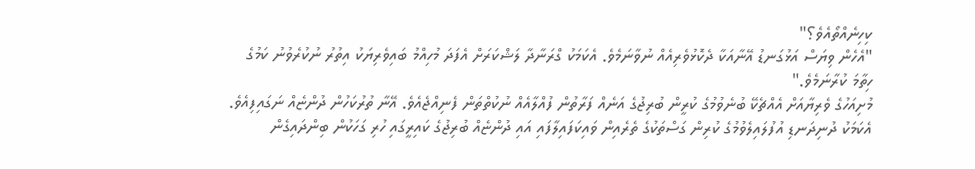ކިހިނެއްތޯއެވެ؟"
"އެހެން ވިޔަސް އަޅުގަނޑު އޭނާއަކާ ދެކޮޅުވެރިއެއް ނުވާނަމެވެ. އެކަމަކު ގްރަނާދާ ލަޝްކަރަށް އެފަދަ މުހިއްމު ބައިވެރިޔަކު އިތުރު ނުކުރެވުނު ކަމުގެ ހިތާމަ ކުރާނަމެވެ."
މުށިއަހުގެ ވެރިޔާއަށް އެއްޗެކޭ ބުނެވުމުގެ ކުރީން ބުރިޖުގެ އަނެއް ފަރާތުން ފުއްލާއެއް ނުކުތްތަން ފެނިއްޖެއެވެ. އޭނާ ތުރުކަހުން ދުންޏެއް ނަގައިފިއެވެ. އެކަމަކު ދުނިދަނޑި އުފުލައިލެވުމުގެ ކުރިން ގަސްތަކުގެ ތެރެއިން ވައިކަފައިލާފައި އައި ދުންޏެއް ބުރިޖުގެ ކައިރީގައި ހުރި ގަހަކުން ބިންދައިގެން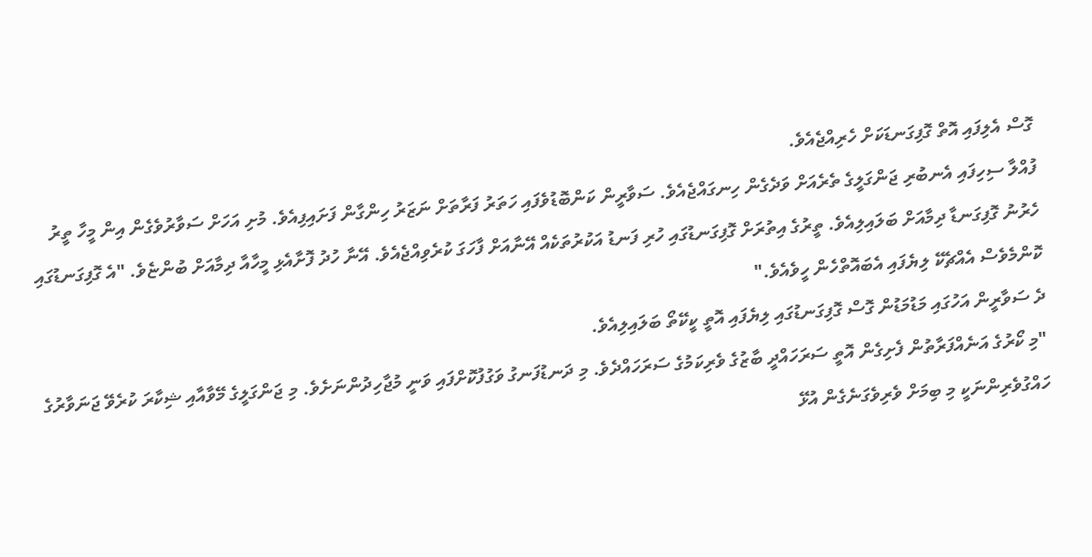ގޮސް އެލިފައި އޮތް ގޮފިގަނޑަކަށް ހެރިއްޖެއެވެ.
ފުއްލާ ސިހިފައި އެނބުރި ޖަންގަލީގެ ތެރެއަށް ވަދެގެން ހިނގައްޖެއެވެ. ސަވާރީން ކަންބޮޑުވެފައި ހަތަރު ފަރާތަށް ނަޒަރު ހިންގާން ފަށައިފިއެވެ. މުށި އަހަށް ސަވާރުވެގެން އިން މީހާ ތީރު ހެރުނު ގޮފިގަނޑާ ދިމާއަށް ބަލައިލިއެވެ. ތީރުގެ އިތުރަށް ގޮފިގަނޑުގައި ހުރި ފަނޑު އަކުރުތަކެއް އޭނާއަށް ފާހަގަ ކުރެވިއްޖެއެވެ. އޭނާ ހުދު ފޮށާއެޅި މީހާއާ ދިމާއަށް ބުންޏެވެ. "އެ ގޮފިގަނޑުގައި ކޮންމެވެސް އެއްޗެކޭ ލިޔެފައި އެބައޮތްހެން ހީވެއެވެ."
ދެ ސަވާރީން އަހުގައި މަޑުމަޑުން ގޮސް ގޮފިގަނޑުގައި ލިޔެފައި އޮތީ ކީކޭތޯ ބަލައިލިއެވެ.
"މި ކޯރުގެ އަނެއްފަރާތުން ފެށިގެން އޮތީ ސަރަހައްދީ ބާޒުގެ ވެރިކަމުގެ ސަރަހައްދެވެ. މި ދަނޑުފަނގު ވަގުފުކޮށްފައި ވަނީ މުޖާހިދުންނަށެވެ. މި ޖަންގަލީގެ މޭވާއާއި ޝިކާރަ ކުރެވޭ ޖަނަވާރުގެ ހައްގުވެރިންނަކީ މި ބިމަށް ވެރިވެގަނެގެން އުޅޭ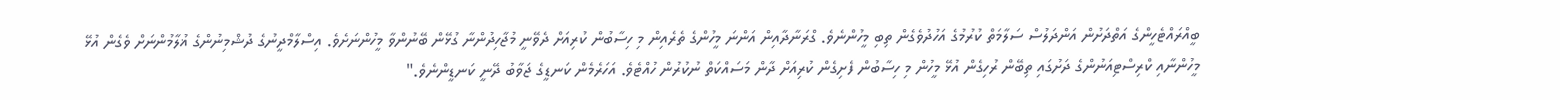ބީއްރައްޓެހީންގެ އަތްދަށުން އަންދަލުސް ސަލާމަތް ކުރުމުގެ އަހުދުވެގެން ތިބި މީހުންނެވެ. ގްރަނާދާއިން އަންނަ މީހުންގެ ތެރެއިން މި ހިސާބުން ކުރިއަށް ދެވޭނީ މުޖާހިދުންނާ ގުޅޭން ބޭނުންވާ މީހުންނަށެވެ. އިސްލާމްދީނުގެ ދުޝްމިނުންގެ ޣުލާމުންނަށް ވެގެން އުޅޭ މީހުންނާއި ކްރިސްޓިއަނުންގެ ދަށުގައި ތިބޭން ރުހިގެން އުޅޭ މީހުން މި ހިސާބުން ފެށިގެން ކުރިއަށް ދާން މަސައްކަތް ނުކުރުން ހުއްޓެވެ. އަހަރެމެން ކަނޑީގެ ޖަވާބު ދޭނީ ކަނޑީންނެވެ."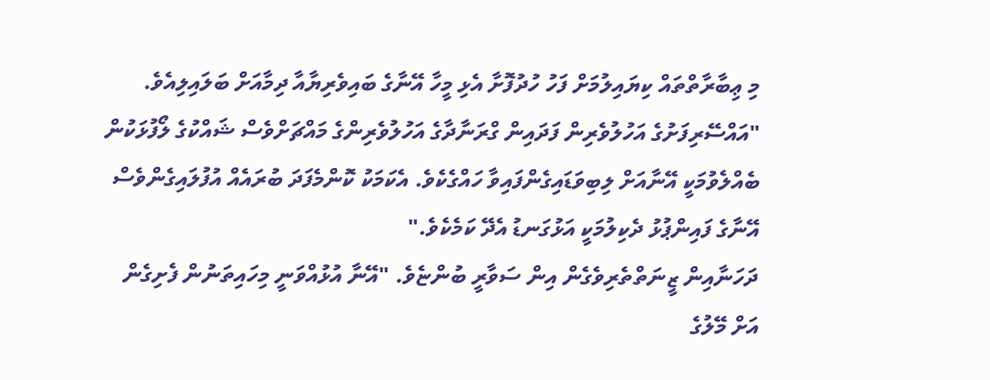މި ޢިބާރާތްތައް ކިޔައިލުމަށް ފަހު ހުދުފޮށާ އެޅި މީހާ އޭނާގެ ބައިވެރިޔާއާ ދިމާއަށް ބަލައިލިއެވެ. "އައްސޭރިފަށުގެ އަހުލުވެރިން ފަދައިން ގްރަނާދާގެ އަހުލުވެރިންގެ މައްޗަށްވެސް ޝައްކުގެ ލޯފުޅަކުން ބެއްލެވުމަކީ އޭނާއަށް ލިބިވަޑައިގެންފައިވާ ހައްގެކެވެ. އެކަމަކު ކޮންމެފަދަ ބުރައެއް އުފުލައިގެންވެސް އޭނާގެ ފައިންޕުޅު ދެކިލުމަކީ އަޅުގަނޑު އެދޭ ކަމެކެވެ."
ދަހަނާއިން ޒީނަތްތެރިވެގެން އިން ސަވާރީ ބުންޏެވެ. "އޭނާ އުޅުއްވަނީ މިހައިތަނުން ފެށިގެން އަށް މޭލުގެ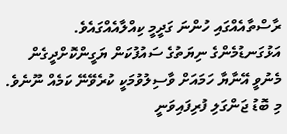ރާސްތާއެއްގައި ހުންނަ ގަދީމީ ކިއްލާއެއްގައެވެ. އަޅުގަނޑުމެންގެ ނިޔަތުގެ ސައުފުކަން ޔަގީންކޮށްދީގެން މެނުވީ އޭނާޔާ ހަމައަށް ވާސިލުވުމަކީ ކުރެވޭނޭ ކަމެއް ނޫނެވެ. މި ބޮޑު ޖަންގަލި ފުރިފައިވަނީ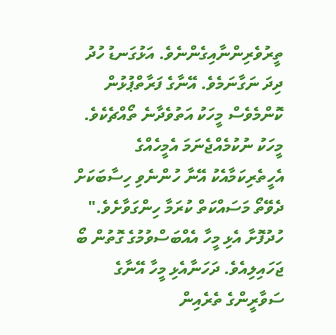ތީރުވެރިންނާއިގެންނެވެ. އަޅުގަނޑު ހުދު ދިދަ ނަގާނަމެވެ. އޭނާގެ ފަރާތްޕުޅުން ކޮންމެވެސް މީހަކު އަތުވެދާނެ ތޯއްޗެކެވެ. މީހަކު ނުކުމެއްޖެނަމަ އެމީހެއްގެ އެހީތެރިކަމާއެކު އޭނާ ހުންނެވި ހިސާބަކަށް ދެވޭތޯ މަސައްކަތް ކުރަމާ ހިންގަވާށެވެ."
ހުދުފޮށާ އެޅި މީހާ އެއްބަސްވުމުގެ ގޮތުން ބޯ ޖަހައިލިއެވެ. ދަހަނާއެޅި މީހާ އޭނާގެ ސަވާރީންގެ ތެރެއިން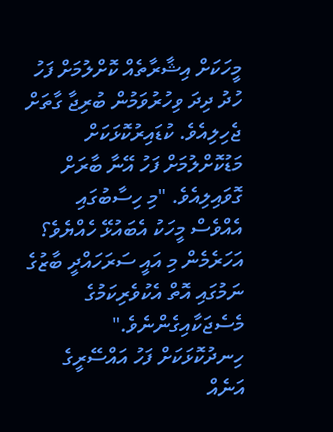މީހަކަށް އިޝާރާތެއް ކޮށްލުމަށް ފަހު ހުދު ދިދަ ވިހުރުވަމުން ބުރިޖާ ގާތަށް ޖެހިލިއެވެ. ކުޑައިރުކޮޅަކަށް މަޑުކޮށްލުމަށް ފަހު އޭނާ ބާރަށް ގޮވައިލިއެވެ. "މި ހިސާބުގައި އެއްވެސް މީހަކު އެބައުޅޭ ހެއްޔެވެ؟ އަހަރެމެން މި އައީ ސަރަހައްދީ ބާޒުގެ ނަމުގައި އޮތް އެކުވެރިކަމުގެ މެސެޖަކާއިގެންނެވެ."
ހިނދުކޮޅަކަށް ފަހު އައްސޭރީގެ އަނެއް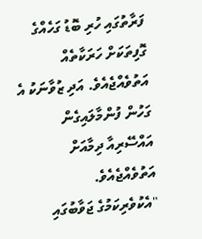ފަރާތުގައި ހުރި ބޮޑު ގަހެއްގެ ގޮފިތަކަށް ހަރަކާތެއް އަތުވެއްޖެއެވެ. އަދި ޒުވާނަކު އެ ގަހުން ފުންމާލައިގެން އައްސޭރިއާ ދިމާއަށް އަތުވެއްޖެއެވެ.
"އެކުވެރިކަމުގެ ޖަވާބުގައި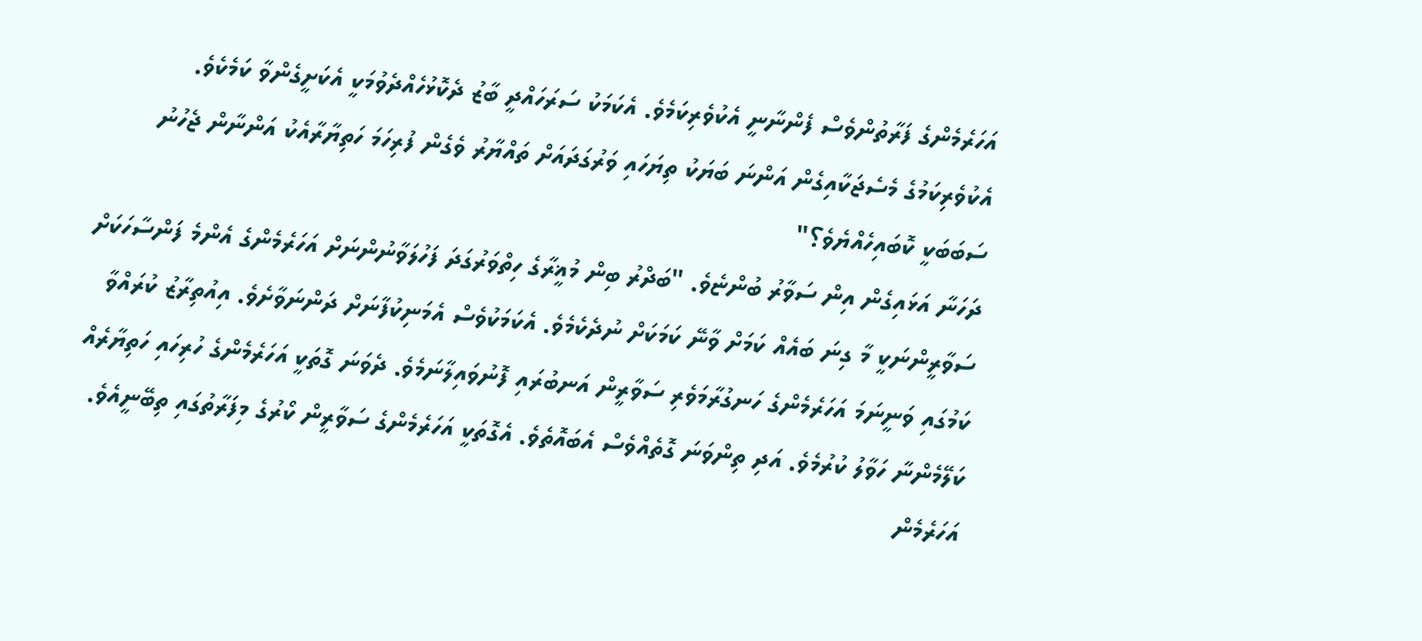އަހަރެމެންގެ ފަރާތުންވެސް ފެންނާނީ އެކުވެރިކަމެވެ. އެކަމަކު ސަރަހައްދީ ބާޒު ދެކޮޅުހެއްދެވުމަކީ އެކަށީގެންވާ ކަމެކެވެ. އެކުވެރިކަމުގެ މެސެޖަކާއިގެން އަންނަ ބަޔަކު ތިޔަހައި ވަރުގަދައަށް ތައްޔާރު ވެގެން ފުރިހަމަ ހަތިޔާރާއެކު އަންނާން ޖެހުނު ސަބަބަކީ ކޮބައިހެއްޔެވެ؟"
ދަހަނާ އަޅައިގެން އިން ސަވާރު ބުންޏެވެ. "ބަދްރު ބިން މުޣީރާގެ ހިތްވަރުގަދަ ފަހުލަވާނުންނަށް އަހަރެމެންގެ އެންމެ ފަންސާހަކަށް ސަވާރީންނަކީ މާ ގިނަ ބައެއް ކަމަށް ވާނޭ ކަމަކަށް ނުދެކެމެވެ. އެކަމަކުވެސް އެމަނިކުފާނަށް ދަންނަވާށެވެ. އިއުތިރާޒު ކުރައްވާ ކަމުގައި ވަނީނަމަ އަހަރެމެންގެ ހަނގުރާމަވެރި ސަވާރީން އަނބުރައި ފޮނުވައިލާނަމެވެ. ދެވަނަ ގޮތަކީ އަހަރެމެންގެ ހުރިހައި ހަތިޔާރެއް ކަލޭމެންނާ ހަވާލު ކުރުމެވެ. އަދި ތިންވަނަ ގޮތެއްވެސް އެބައޮތެވެ. އެގޮތަކީ އަހަރެމެންގެ ސަވާރީން ކޯރުގެ މިފަރާތުގައި ތިބޭނީއެވެ. އަހަރެމެން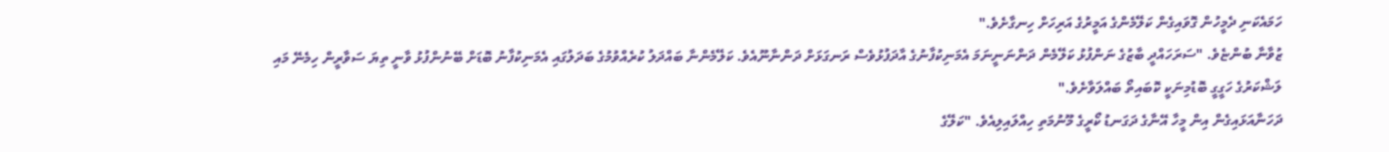ހަމައެކަނި ދެމީހުން ގޮވައިގެން ކަލޭމެންގެ އަމީރުގެ އަރިހަށް ހިނގާށެވެ."
ޒުވާނާ ބުންޏެވެ. "ސަރަހައްދީ ބާޒުގެ ނަންފުޅު ކަލޭމެން ދަންނަނީނަމަ އެމަނިކުފާނުގެ އާދަފުޅުވެސް ރަނގަޅަށް ދަންނާނޫއެވެ. ކަލޭމެންނާ ބައްދަލު ކުރެއްވުމުގެ ބަދަލުގައި އެމަނިކުފާނު ބޮޑަށް ބޭނުންފުޅު ވާނީ ތިޔަ ސަވާރީން ހިމެނޭ މައި ލަޝްކަރުގެ ހަގީގީ ބޮޑުމިނަކީ ކޮބައިތޯ ބައްލަވާށެވެ."
ދަހަނާއަޅައިގެން އިން މީހާ އޭނާގެ ދަގަނޑު ކޯރީގެ މޫނުމަތި ހިއްލައިލިއެވެ. "ކަލޭގެ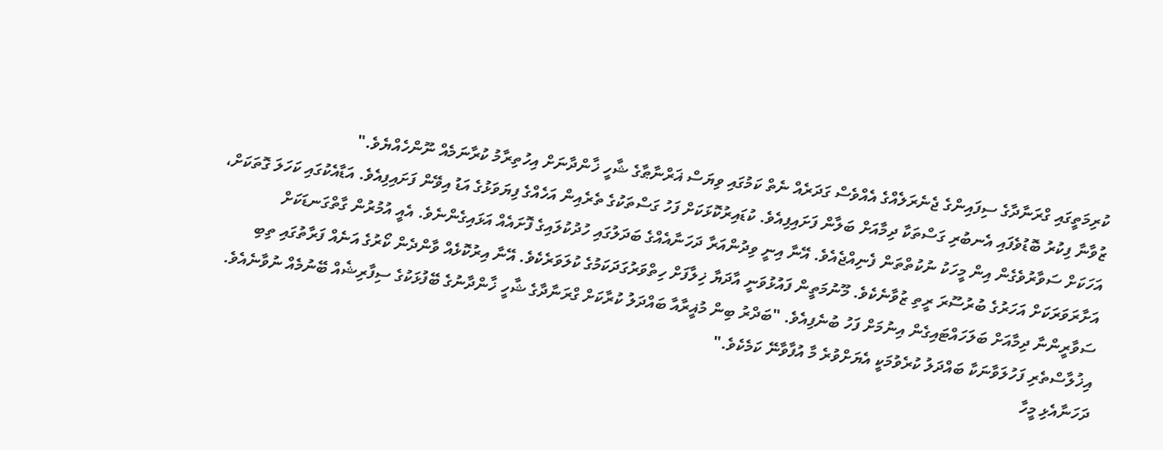ކުރިމަތީގައި ގްރަނާދާގެ ސިފައިންގެ ޖެނެރަލެއްގެ އެއްވެސް ގަދަރެއް ނެތް ކަމުގައި ވިޔަސް ޣަރްނާޠާގެ ޝާހީ ޚާންދާނަށް އިހުތިރާމު ކުރާނަމެއް ނޫންހެއްޔެވެ."
ޒުވާނާ ފިކުރު ބޮޑުވެފައި އެނބުރި ގަސްތަކާ ދިމާއަށް ބަލާން ފަށައިފިއެވެ. ކުޑައިރުކޮޅަކަށް ފަހު ގަސްތަކުގެ ތެރެއިން އަހެއްގެ ފިޔަވަޅުގެ އަޑު އިވޭން ފަށައިފިއެވެ. އަޑާއެކުގައި ކަހަލަ ގޮތަކަށް، އަހަކަށް ސަވާރުވެގެން އިން މީހަކު ނުކުތްތަން ފެނިއްޖެއެވެ. އޭނާ އިނީ ވިދުންއަރާ ދަހަނާއެއްގެ ބަދަލުގައި ހުދުކުލައިގެ ފޮށައެއް އަޅައިގެންނެވެ. އެއީ އުމުރުން ގާތްގަނޑަކަށް އަށާރަވަރަކަށް އަހަރުގެ ބުރުސޫރަ ރީތި ޒުވާނެކެވެ. މޫނުމަތީން ފައުޅުވަނީ އާދަޔާ ޚިލާފަށް ހިތްވަރުގަދަކަމުގެ ކުލަވަރެކެވެ. އޭނާ އިރުކޮޅެއް ވާންދެން ކޯރުގެ އަނެއް ފަރާތުގައި ތިބި ސަވާރީންނާ ދިމާއަށް ބަލަހައްޓައިގެން އިނުމަށް ފަހު ބުނެފިއެވެ. "ބަދްރު ބިން މުޣީރާއާ ބައްދަލު ކުރާކަށް ގްރަނާދާގެ ޝާހީ ޚާންދާނުގެ ބޭފުޅަކުގެ ސިފާރިޝެއް ބޭނުމެއް ނުވާނެއެވެ. އިޚުލާސްތެރި ފަހުލަވާނަކާ ބައްދަލު ކުރެވުމަކީ އެޔަށްވުރެ މާ އުފާވާނޭ ކަމެކެވެ."
ދަހަނާއެޅި މީހާ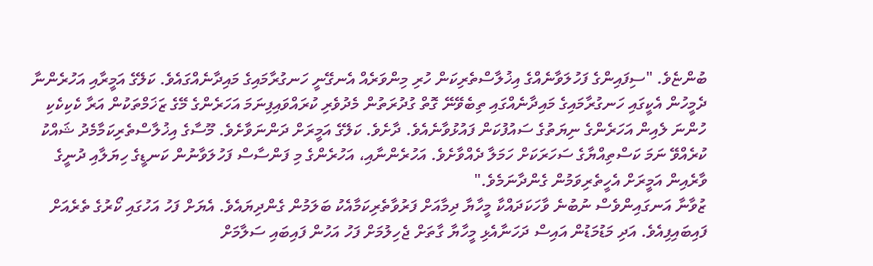ބުންޏެވެ. "ސިފައިންގެ ފަހުލަވާނެއްގެ އިޚުލާސްތެރިކަން ހުރި މިންވަރެއް އެނގޭނީ ހަނގުރާމައިގެ މައިދާނެއްގައެވެ. ކަލޭގެ އަމީރާއި އަހުރެންނާ ދެމީހުން އެކީގައި ހަނގުރާމައިގެ މައިދާނެއްގައި ތިބެވޭނޭ ގޮތް ގުދުރަތުން މެދުވެރި ކުރައްވައިފިނަމަ އަހަރެންގެ މޭގެ ޒަޚަމްތަކުން އަރާ ކެކިކެކި ހުންނަ ލެއިން އަހަރެންގެ ނިޔަތުގެ ސައުފުކަން ފައުޅުވާނެއެވެ. ދާށެވެ. ކަލޭގެ އަމީރަށް ދަންނަވާށެވެ. މޫސާގެ އިޚުލާސްތެރިކަމާމެދު ޝައްކު ކުރެއްވޭ ނަމަ ކަސްތިއްޔާގެ ސަހަރަކަށް ހަމަލާ ދެއްވާށެވެ. އަހުރެންނާއި، އަހުރެންގެ މި ފަންސާސް ފަހުލަވާނުން ކަނޑީގެ ހިޔަލާއި ދުނީގެ ވާރެއިން އަމީރަށް އެހީތެރިވަމުން ގެންދާނަމެވެ."
ޒުވާނާ އަނގައިންވެސް ނުބުނެ ވާހަކަދައްކާ މީހާޔާ ދިމާއަށް ފަރުވާތެރިކަމާއެކު ބަލަމުން ގެންދިޔައެވެ. އެޔަށް ފަހު އަހުގައި ކޯރުގެ ތެރެއަށް ފައިބައިފިއެވެ. އަދި މަޑުމަޑުން އައިސް ދަހަނާއެޅި މީހާޔާ ގާތަށް ޖެހިލުމަށް ފަހު އަހުން ފައިބައި ސަލާމަށް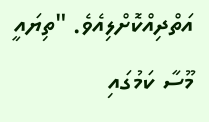އަތްދިއްކޮށްލިއެވެ. "ތިޔައީ މޫސާ ކަމުގައި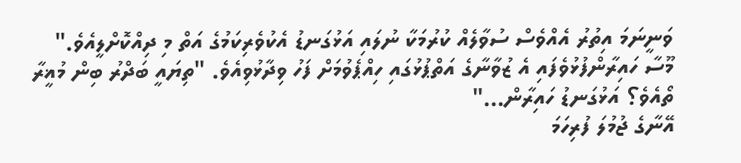ވަނީނަމަ އިތުރު އެއްވެސް ސުވާލެއް ކުރުމަކާ ނުލައި އަޅުގަނޑު އެކުވެރިކަމުގެ އަތް މި ދިއްކޮށްލީއެވެ."
މޫސާ ހައިރާންފުޅުވެފައި އެ ޒުވާނާގެ އަތްޕުޅުގައި ހިއްޕެވުމަށް ފަހު ވިދާޅުވިއެވެ. "ތިޔައީ ބަދްރު ބިން މުޣީރާ ތޯއެވެ؟ އަޅުގަނޑު ހައިރާން..."
އޭނާގެ ޖުމުލަ ފުރިހަމަ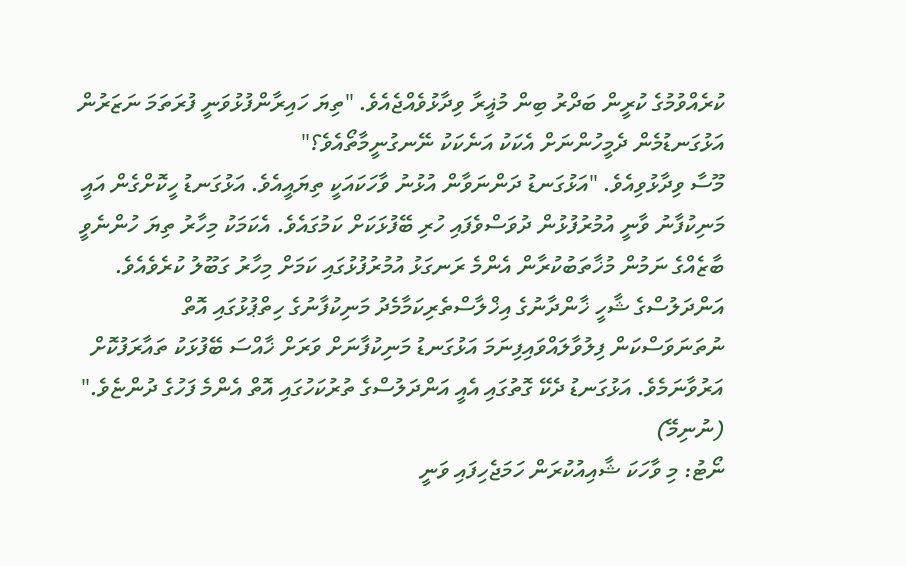ކުރެއްވުމުގެ ކުރީން ބަދްރު ބިން މުޣީރާ ވިދާޅުވެއްޖެއެވެ. "ތިޔަ ހައިރާންފުޅުވަނީ ފުރަތަމަ ނަޒަރުން އަޅުގަނޑުމެން ދެމީހުންނަށް އެކަކު އަނެކަކު ނޭނގުނީމާތޯއެވެ؟"
މޫސާ ވިދާޅުވިއެވެ. "އަޅުގަނޑު ދަންނަވާން އުޅުނު ވާހަކައަކީ ތިޔައީއެވެ. އަޅުގަނޑު ހީކޮށްގެން އައީ މަނިކުފާނު ވާނީ އުމުރުފުޅުން ދުވަސްވެފައި ހުރި ބޭފުޅަކަށް ކަމުގައެވެ. އެކަމަކު މިހާރު ތިޔަ ހުންނެވީ ބާޒެއްގެ ނަމުން މުޚާތަބުކުރާން އެންމެ ރަނގަޅު އުމުރުފުޅުގައި ކަމަށް މިހާރު ގަބޫލު ކުރެވެއެވެ. އަންދަލުސްގެ ޝާހީ ޚާންދާނުގެ އިޚްލާސްތެރިކަމާމެދު މަނިކުފާނުގެ ހިތްޕުޅުގައި އޮތް ނުތަނަވަސްކަން ފިލުވާލައްވައިފިނަމަ އަޅުގަނޑު މަނިކުފާނަށް ވަރަށް ޚާއްސަ ބޭފުޅަކު ތައާރަފުކޮށް އަރުވާނަމެވެ. އަޅުގަނޑު ދެކޭ ގޮތުގައި އެއީ އަންދަލުސްގެ ތުރުކަހުގައި އޮތް އެންމެ ފަހުގެ ދުންޏެވެ."
(ނުނިމޭ)
ނޯޓު: މި ވާހަކަ ޝާއިއުކުރަން ހަމަޖެހިފައި ވަނީ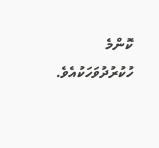ކޮންމެ ހުކުރުދުވަހަކުއެވެ.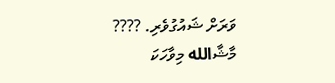ވަރަށް ޝައުގުވެރި. ????
މާޝާالله މިވާހަކަ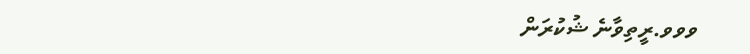ވވވ.ރީތިވާނެ ޝުކުރަން